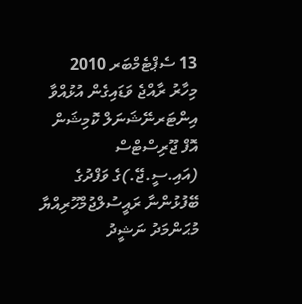13 ސެޕްޓެމްބަރ 2010
މިހާރު ރާއްޖެ ވަޑައިގެން އުޅުއްވާ އިންޓަރނޭޝަނަލް ކޮމިޝަން އޮފް ޖޫރިސްޓްސް (އައި.ސީ.ޖޭ.)ގެ ވަފްދުގެ ބޭފުޅުންނާ ރައީސުލްޖުމްހޫރިއްޔާ މުޙަންމަދު ނަޝީދު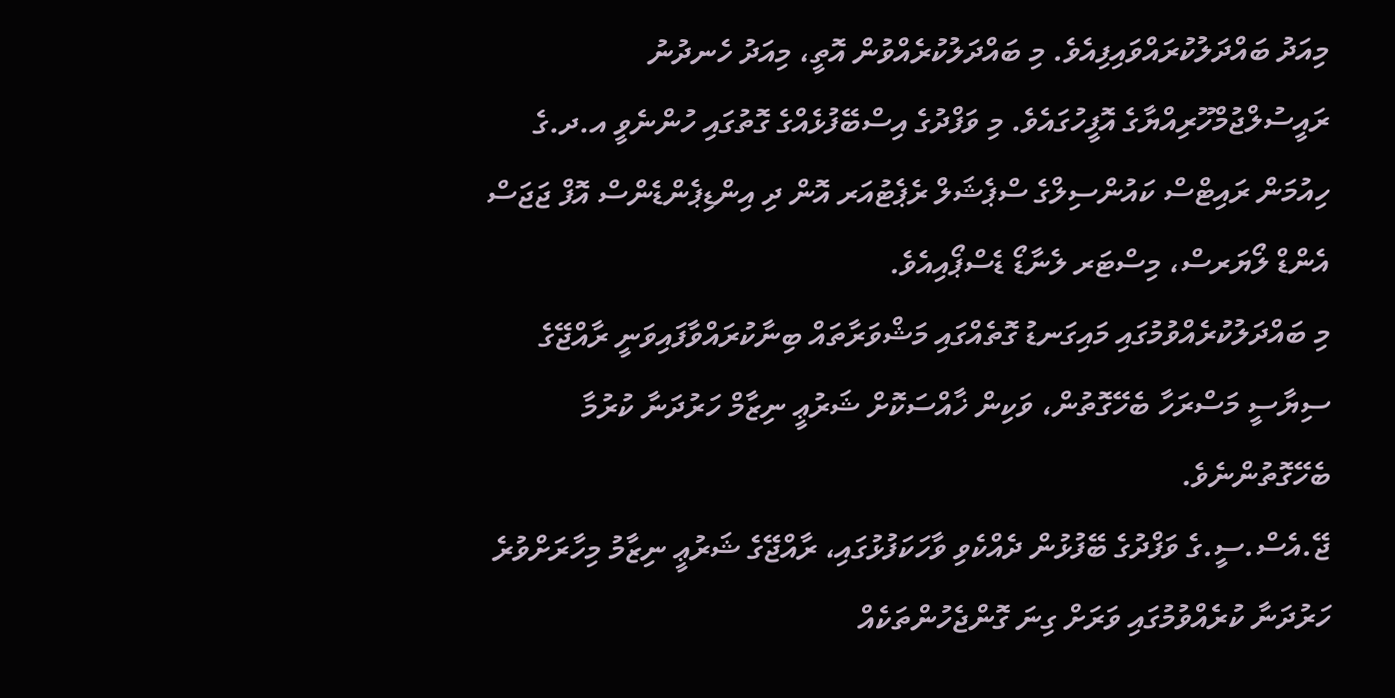މިއަދު ބައްދަލުކުރައްވައިފިއެވެ. މި ބައްދަލުކުރެއްވުން އޮތީ، މިއަދު ހެނދުނު ރައީސުލްޖުމްހޫރިއްޔާގެ އޮފީހުގައެވެ. މި ވަފްދުގެ އިސްބޭފުޅެއްގެ ގޮތުގައި ހުންނެވީ އ.ދ.ގެ ހިއުމަން ރައިޓްސް ކައުންސިލްގެ ސްޕެޝަލް ރެޕެޓުއަރ އޮން ދި އިންޑިޕެންޑެންސް އޮފް ޖަޖަސް އެންޑް ލޯޔަރސް، މިސްޓަރ ލެނާޑޯ ޑެސްޕޯއިއެވެ.
މި ބައްދަލުކުރެއްވުމުގައި މައިގަނޑު ގޮތެއްގައި މަޝްވަރާތައް ބިނާކުރައްވާފައިވަނީ ރާއްޖޭގެ ސިޔާސީ މަސްރަހާ ބެހޭގޮތުން، ވަކިން ޚާއްސަކޮށް ޝަރުޢީ ނިޒާމް ހަރުދަނާ ކުރުމާ ބެހޭގޮތުންނެވެ.
ޖޭ.އެސް.ސީ.ގެ ވަފްދުގެ ބޭފުޅުން ދެއްކެވި ވާހަކަފުޅުގައި، ރާއްޖޭގެ ޝަރުޢީ ނިޒާމު މިހާރަށްވުރެ ހަރުދަނާ ކުރެއްވުމުގައި ވަރަށް ގިނަ ގޮންޖެހުންތަކެއް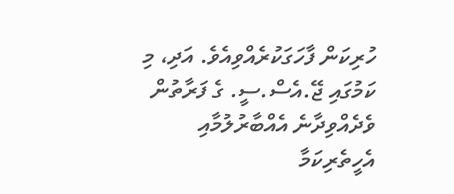ހުރިކަން ފާހަގަކުރެއްވިއެވެ. އަދި، މި ކަމުގައި ޖޭ.އެސް.ސީ. ގެ ފަރާތުން ވެދެއްވިދާނެ އެއްބާރުލުމާއި އެހީތެރިކަމާ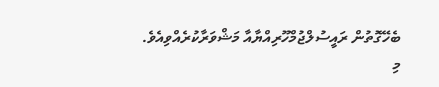ބެހޭގޮތުން ރައީސުލްޖުމްހޫރިއްޔާއާ މަޝްވަރާކުރެއްވިއެވެ.
މި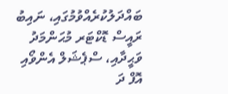ބައްދަލުކުރެއްވުމުގައި، ނައިބު ރައީސް ޑޮކްޓަރ މުޙަންމަދު ވަޙީދާއި، ސްޕެޝަލް އެންވޯއި އޮފް ދަ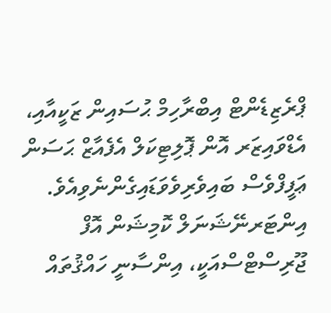ޕްރެޒިޑެންޓް އިބްރާހިމް ޙުސައިން ޒަކީއާއި، އެޑްވައިޒަރ އޮން ޕޮލިޓިކަލް އެފެއާޒް ޙަސަން ޢަފީފްވެސް ބައިވެރިވެވަޑައިގެންނެވިއެވެ.
އިންޓަރނޭޝަނަލް ކޮމިޝަން އޮފް ޖޫރިސްޓްސްއަކީ، އިންސާނީ ހައްޤުތައް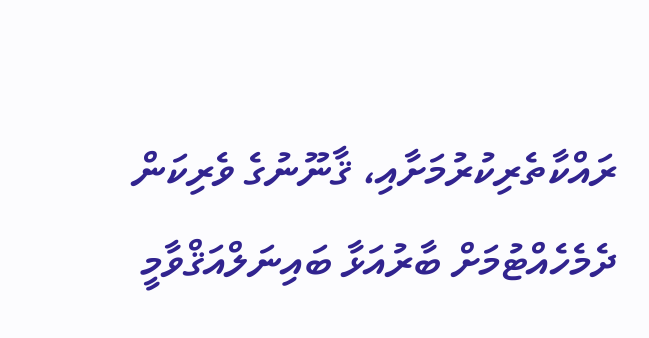ރައްކާތެރިކުރުމަށާއި، ޤާނޫނުގެ ވެރިކަން ދެމެހެއްޓުމަށް ބާރުއަޅާ ބައިނަލްއަޤްވާމީ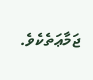ޖަމާޢަތެކެވެ.